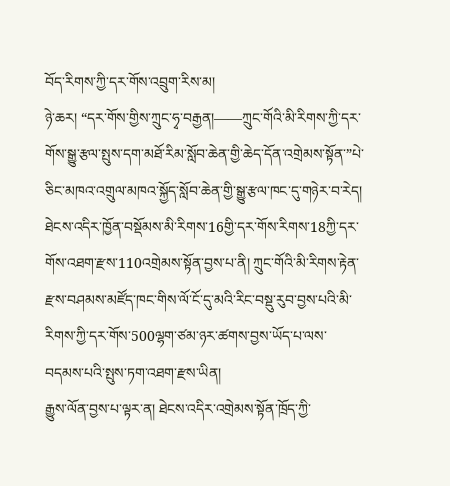བོད་རིགས་ཀྱི་དར་གོས་འབྲུག་རིས་མ།
ཉེ་ཆར། “དར་གོས་གྱིས་ཀྲུང་ཧྭ་བརྒྱན།——ཀྲུང་གོའི་མི་རིགས་ཀྱི་དར་གོས་སྒྱུ་རྩལ་སྤུས་དག་མཐོ་རིམ་སློབ་ཆེན་གྱི་ཆེད་དོན་འགྲེམས་སྟོན་”པེ་ཅིང་མཁའ་འགྲུལ་མཁའ་སྐྱོད་སློབ་ཆེན་གྱི་སྒྱུ་རྩལ་ཁང་དུ་གཉེར་བ་རེད། ཐེངས་འདིར་ཁྱོན་བསྡོམས་མི་རིགས་16གྱི་དར་གོས་རིགས་18ཀྱི་དར་གོས་འཐག་རྫས་110འགྲེམས་སྟོན་བྱས་པ་ནི། ཀྲུང་གོའི་མི་རིགས་རྟེན་རྫས་བཤམས་མཛོད་ཁང་གིས་ལོ་ངོ་དུ་མའི་རིང་བསྡུ་རུབ་བྱས་པའི་མི་རིགས་ཀྱི་དར་གོས་500ལྷག་ཙམ་ཉར་ཚགས་བྱས་ཡོད་པ་ལས་བདམས་པའི་སྤུས་ཏག་འཐག་རྫས་ཡིན།
རྒྱུས་ལོན་བྱས་པ་ལྟར་ན། ཐེངས་འདིར་འགྲེམས་སྟོན་ཁྲོད་ཀྱི་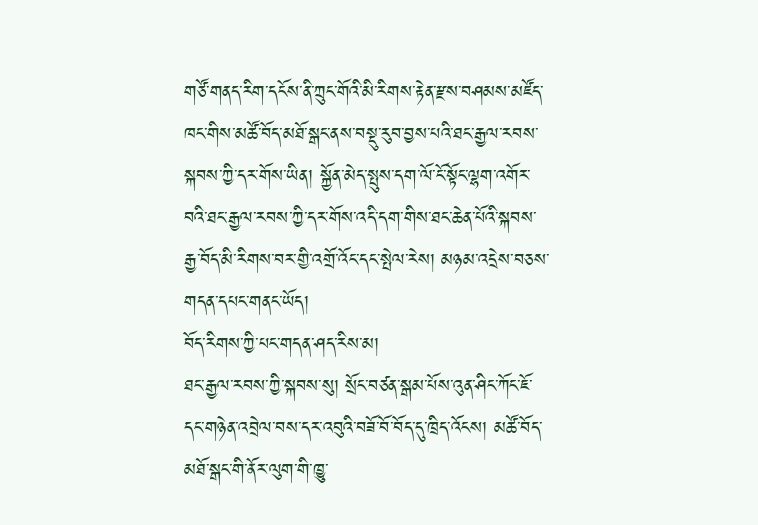གཙོ་གནད་རིག་དངོས་ནི་ཀྲུང་གོའི་མི་རིགས་རྟེན་རྫས་བཤམས་མཛོད་ཁང་གིས་མཚོ་བོད་མཐོ་སྒང་ནས་བསྡུ་རུབ་བྱས་པའི་ཐང་རྒྱལ་རབས་སྐབས་ཀྱི་དར་གོས་ཡིན། སྐྱོན་མེད་སྤུས་དག་ལོ་ངོ་སྟོང་ལྷག་འགོར་བའི་ཐང་རྒྱལ་རབས་ཀྱི་དར་གོས་འདི་དག་གིས་ཐང་ཆེན་པོའི་སྐབས་རྒྱ་བོད་མི་རིགས་བར་གྱི་འགྲོ་འོང་དང་སྤེལ་རེས། མཉམ་འདྲེས་བཅས་གདན་དཔང་གནང་ཡོད།
བོད་རིགས་ཀྱི་པང་གདན་ཤད་རིས་མ།
ཐང་རྒྱལ་རབས་ཀྱི་སྐབས་སུ། སྲོང་བཙན་སྒམ་པོས་འུན་ཤིང་ཀོང་ཇོ་དང་གཉེན་འབྲེལ་བས་དར་འབུའི་བཟོ་བོ་བོད་དུ་ཁྲིད་འོངས། མཚོ་བོད་མཐོ་སྒང་གི་ནོར་ལུག་གི་ཁྱུ་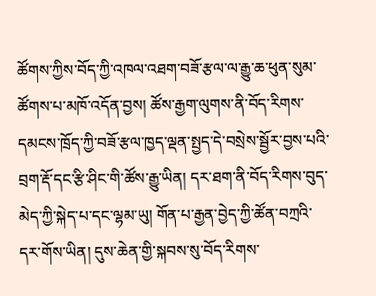ཚོགས་ཀྱིས་བོད་ཀྱི་འཁལ་འཐག་བཟོ་རྩལ་ལ་རྒྱུ་ཆ་ཕུན་སུམ་ཚོགས་པ་མཁོ་འདོན་བྱས། ཚོས་རྒྱག་ལུགས་ནི་བོད་རིགས་དམངས་ཁྲོད་ཀྱི་བཟོ་རྩལ་ཁྱད་ལྡན་སྤྱད་དེ་བསྲེས་སྦྱོར་བྱས་པའི་བྲག་རྡོ་དང་རྩི་ཤིང་གི་ཚོས་རྒྱུ་ཡིན། དར་ཐག་ནི་བོད་རིགས་བུད་མེད་ཀྱི་སྐེད་པ་དང་ལྷམ་ཡུ། གོན་པ་རྒྱན་བྱེད་ཀྱི་ཚོན་བཀྲའི་དར་གོས་ཡིན། དུས་ཆེན་གྱི་སྐབས་སུ་བོད་རིགས་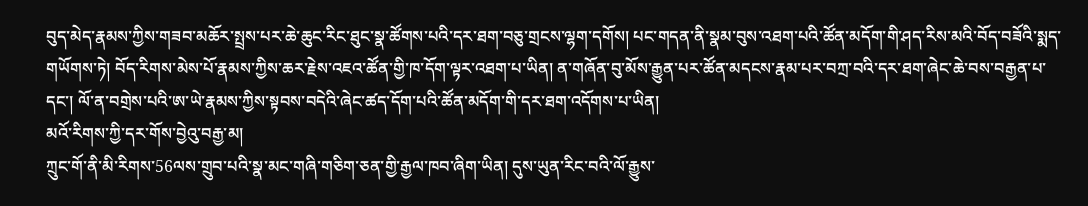བུད་མེད་རྣམས་ཀྱིས་གཟབ་མཆོར་སྤྲས་པར་ཆེ་ཆུང་རིང་ཐུང་སྣ་ཚོགས་པའི་དར་ཐག་བཅུ་གྲངས་ལྷག་དགོས། པང་གདན་ནི་སྣམ་བུས་འཐག་པའི་ཚོན་མདོག་གི་ཤད་རིས་མའི་བོད་བཟོའི་སྨད་གཡོགས་ཏེ། བོད་རིགས་མེས་པོ་རྣམས་ཀྱིས་ཆར་རྗེས་འཇའ་ཚོན་གྱི་ཁ་དོག་ལྟར་འཐག་པ་ཡིན། ན་གཞོན་བུ་མོས་རྒྱུན་པར་ཚོན་མདངས་རྣམ་པར་བཀྲ་བའི་དར་ཐག་ཞེང་ཆེ་བས་བརྒྱན་པ་དང་། ལོ་ན་བགྲེས་པའི་ཨ་ཡེ་རྣམས་ཀྱིས་སྟབས་བདེའི་ཞེང་ཚད་དོག་པའི་ཚོན་མདོག་གི་དར་ཐག་འདོགས་པ་ཡིན།
མའོ་རིགས་ཀྱི་དར་གོས་བྱེའུ་བརྒྱ་མ།
ཀྲུང་གོ་ནི་མི་རིགས་56ལས་གྲུབ་པའི་སྣ་མང་གཞི་གཅིག་ཅན་གྱི་རྒྱལ་ཁབ་ཞིག་ཡིན། དུས་ཡུན་རིང་བའི་ལོ་རྒྱུས་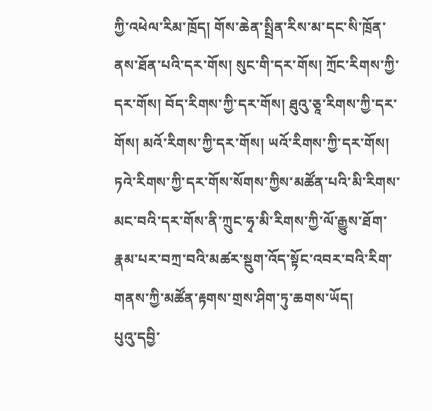ཀྱི་འཕེལ་རིམ་ཁྲོད། གོས་ཆེན་སྤྲིན་རིས་མ་དང་སི་ཁྲོན་ནས་ཐོན་པའི་དར་གོས། སུང་གི་དར་གོས། ཀྲོང་རིགས་ཀྱི་དར་གོས། བོད་རིགས་ཀྱི་དར་གོས། ཐུའུ་ཅཱ་རིགས་ཀྱི་དར་གོས། མའོ་རིགས་ཀྱི་དར་གོས། ཡའོ་རིགས་ཀྱི་དར་གོས། ཏའེ་རིགས་ཀྱི་དར་གོས་སོགས་ཀྱིས་མཚོན་པའི་མི་རིགས་མང་བའི་དར་གོས་ནི་ཀྲུང་ཧྭ་མི་རིགས་ཀྱི་ལོ་རྒྱུས་ཐོག་རྣམ་པར་བཀྲ་བའི་མཚར་སྡུག་འོད་སྟོང་འབར་བའི་རིག་གནས་ཀྱི་མཚོན་རྟགས་གྲས་ཤིག་ཏུ་ཆགས་ཡོད།
པུའུ་དབྱི་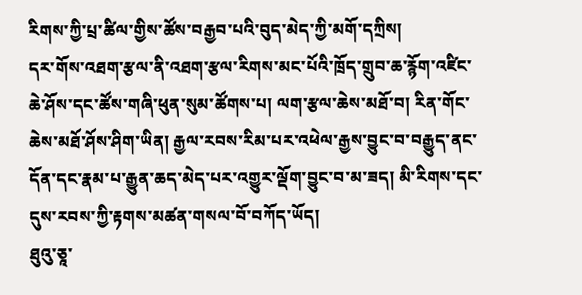རིགས་ཀྱི་པྲ་ཚིལ་གྱིས་ཚོས་བརྒྱབ་པའི་བུད་མེད་ཀྱི་མགོ་དཀྲིས།
དར་གོས་འཐག་རྩལ་ནི་འཐག་རྩལ་རིགས་མང་པོའི་ཁྲོད་གྲུབ་ཆ་རྙོག་འཛིང་ཆེ་ཤོས་དང་ཚོས་གཞི་ཕུན་སུམ་ཚོགས་པ། ལག་རྩལ་ཆེས་མཐོ་བ། རིན་གོང་ཆེས་མཐོ་ཤོས་ཤིག་ཡིན། རྒྱལ་རབས་རིམ་པར་འཕེལ་རྒྱས་བྱུང་བ་བརྒྱུད་ནང་དོན་དང་རྣམ་པ་རྒྱུན་ཆད་མེད་པར་འགྱུར་ལྡོག་བྱུང་བ་མ་ཟད། མི་རིགས་དང་དུས་རབས་ཀྱི་རྟགས་མཚན་གསལ་བོ་བཀོད་ཡོད།
ཐུའུ་ཅཱ་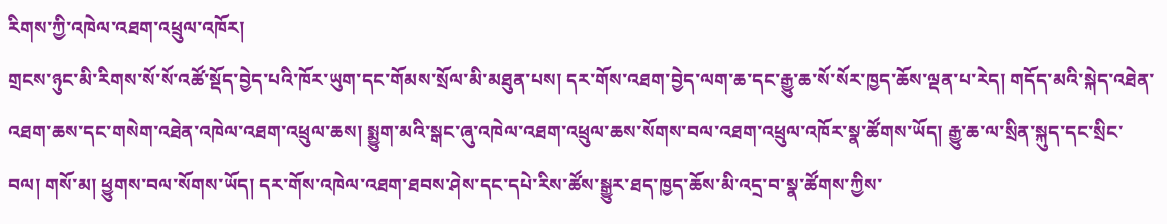རིགས་ཀྱི་འཁེལ་འཐག་འཕྲུལ་འཁོར།
གྲངས་ཉུང་མི་རིགས་སོ་སོ་འཚོ་སྡོད་བྱེད་པའི་ཁོར་ཡུག་དང་གོམས་སྲོལ་མི་མཐུན་པས། དར་གོས་འཐག་བྱེད་ལག་ཆ་དང་རྒྱུ་ཆ་སོ་སོར་ཁྱད་ཆོས་ལྡན་པ་རེད། གདོད་མའི་སྐེད་འཐེན་འཐག་ཆས་དང་གསེག་འཐེན་འཁེལ་འཐག་འཕྲུལ་ཆས། སྨྱུག་མའི་སྒང་ཞུ་འཁེལ་འཐག་འཕྲུལ་ཆས་སོགས་བལ་འཐག་འཕྲུལ་འཁོར་སྣ་ཚོགས་ཡོད། རྒྱུ་ཆ་ལ་སྲིན་སྐུད་དང་སྲིང་བལ། གསོ་མ། ཕྱུགས་བལ་སོགས་ཡོད། དར་གོས་འཁེལ་འཐག་ཐབས་ཤེས་དང་དཔེ་རིས་ཚོས་སྒྱུར་ཐད་ཁྱད་ཆོས་མི་འདྲ་བ་སྣ་ཚོགས་ཀྱིས་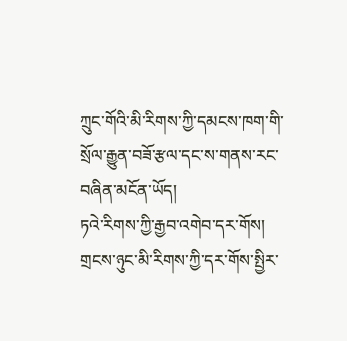ཀྲུང་གོའི་མི་རིགས་ཀྱི་དམངས་ཁག་གི་སྲོལ་རྒྱུན་བཟོ་རྩལ་དང་ས་གནས་རང་བཞིན་མངོན་ཡོད།
ཏའེ་རིགས་ཀྱི་རྒྱབ་འགེབ་དར་གོས།
གྲངས་ཉུང་མི་རིགས་ཀྱི་དར་གོས་སྤྱིར་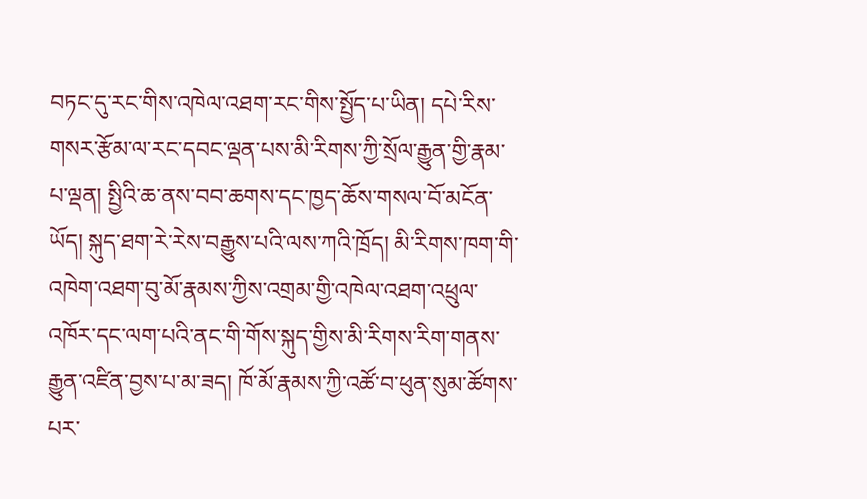བཏང་དུ་རང་གིས་འཁེལ་འཐག་རང་གིས་སྤྱོད་པ་ཡིན། དཔེ་རིས་གསར་རྩོམ་ལ་རང་དབང་ལྡན་པས་མི་རིགས་ཀྱི་སྲོལ་རྒྱུན་གྱི་རྣམ་པ་ལྡན། སྤྱིའི་ཆ་ནས་བབ་ཆགས་དང་ཁྱད་ཆོས་གསལ་བོ་མངོན་ཡོད། སྐུད་ཐག་རེ་རེས་བརྒྱུས་པའི་ལས་ཀའི་ཁྲོད། མི་རིགས་ཁག་གི་འཁེག་འཐག་བུ་མོ་རྣམས་ཀྱིས་འགྲམ་གྱི་འཁེལ་འཐག་འཕྲུལ་འཁོར་དང་ལག་པའི་ནང་གི་གོས་སྐུད་གྱིས་མི་རིགས་རིག་གནས་རྒྱུན་འཛིན་བྱས་པ་མ་ཟད། ཁོ་མོ་རྣམས་ཀྱི་འཚོ་བ་ཕུན་སུམ་ཚོགས་པར་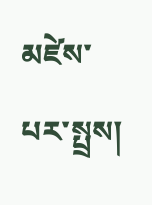མཛེས་པར་སྤྲས།